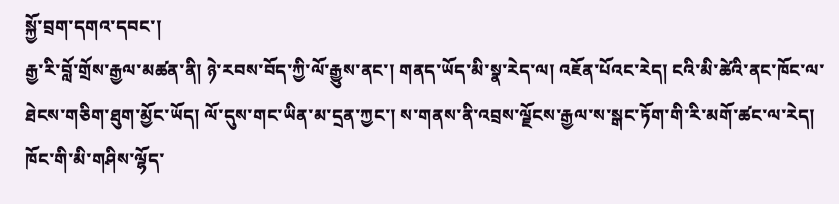སྐྱོ་བྲག་དགའ་དབང་།
རྒྱ་རི་བློ་གྲོས་རྒྱལ་མཚན་ནི། ཉེ་རབས་བོད་ཀྱི་ལོ་རྒྱུས་ནང་། གནད་ཡོད་མི་སྣ་རེད་ལ། འཇོན་པོའང་རེད། ངའི་མི་ཚེའི་ནང་ཁོང་ལ་ཐེངས་གཅིག་ཐུག་མྱོང་ཡོད། ལོ་དུས་གང་ཡིན་མ་དྲན་ཀྱང་། ས་གནས་ནི་འབྲས་ལྗོངས་རྒྱལ་ས་སྒང་ཏོག་གི་རི་མགོ་ཚང་ལ་རེད། ཁོང་གི་མི་གཤིས་ལྷོད་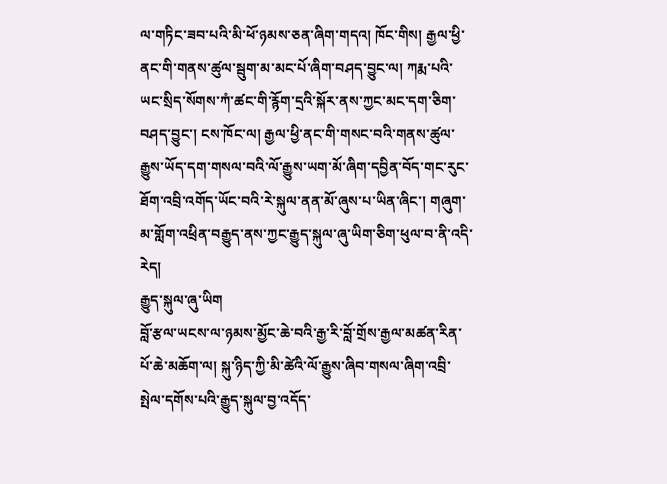ལ་གཏིང་ཟབ་པའི་མི་ཕོ་ཉམས་ཅན་ཞིག་གདའ། ཁོང་གིས། རྒྱལ་ཕྱི་ནང་གི་གནས་ཚུལ་སྦུག་མ་མང་པོ་ཞིག་བཤད་བྱུང་ལ། ཀརྨ་པའི་ཡང་སྲིད་སོགས་ཀཾ་ཚང་གི་རྙོག་དྲའི་སྐོར་ནས་ཀྱང་མང་དག་ཅིག་བཤད་བྱུང་། ངས་ཁོང་ལ། རྒྱལ་ཕྱི་ནང་གི་གསང་བའི་གནས་ཚུལ་རྒྱུས་ཡོད་དག་གསལ་བའི་ལོ་རྒྱུས་ཡག་མོ་ཞིག་དབྱིན་བོད་གང་རུང་ཐོག་འབྲི་འགོད་ཡོང་བའི་རེ་སྐུལ་ནན་མོ་ཞུས་པ་ཡིན་ཞིང་། གཞུག་མ་གློག་འཕྲིན་བརྒྱུད་ནས་ཀྱང་རྒྱུད་སྐུལ་ཞུ་ཡིག་ཅིག་ཕུལ་བ་ནི་འདི་རེད།
རྒྱུད་སྐུལ་ཞུ་ཡིག
བློ་རྩལ་ཡངས་ལ་ཉམས་མྱོང་ཆེ་བའི་རྒྱ་རི་བློ་གྲོས་རྒྱལ་མཚན་རིན་པོ་ཆེ་མཆོག་ལ། སྐུ་ཉིད་ཀྱི་མི་ཚེའི་ལོ་རྒྱུས་ཞིབ་གསལ་ཞིག་འབྲི་སྤེལ་དགོས་པའི་རྒྱུད་སྐུལ་བྱ་འདོད་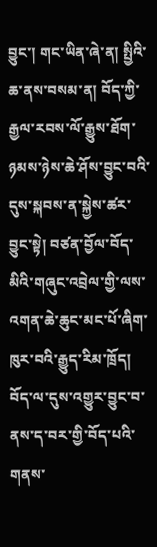བྱུང་། གང་ཡིན་ཞེ་ན། སྤྱིའི་ཆ་ནས་བསམ་ན། བོད་ཀྱི་རྒྱལ་རབས་ལོ་རྒྱུས་ཐོག་ཉམས་ཉེས་ཆེ་ཤོས་བྱུང་བའི་དུས་སྐབས་ན་སྐྱེས་ཚར་བྱུང་སྟེ། བཙན་བྱོལ་བོད་མིའི་གཞུང་འབྲེལ་གྱི་ལས་འགན་ཆེ་ཆུང་མང་པོ་ཞིག་ཁུར་བའི་རྒྱུད་རིམ་ཁྲོད། བོད་ལ་དུས་འགྱུར་བྱུང་བ་ནས་ད་བར་གྱི་བོད་པའི་གནས་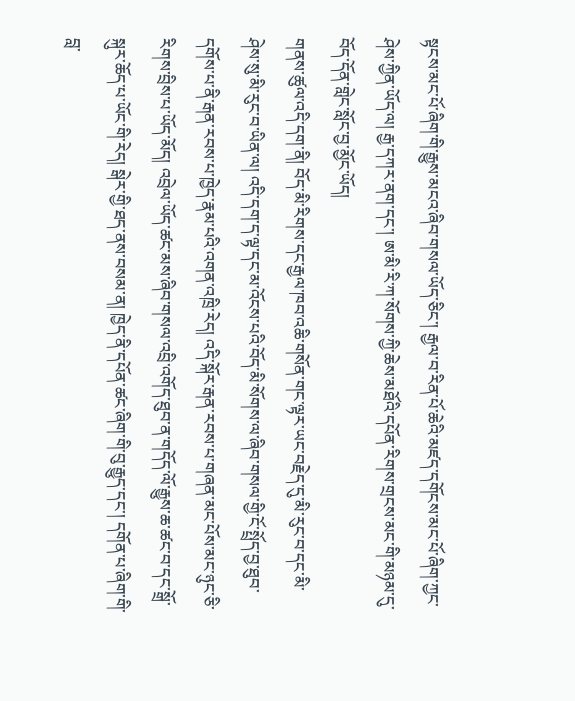སྟངས་མང་པོ་ཞིག་གི་རྒྱུས་མངའ་ཞིབ་གསལ་ཡོད་ཅིང་། རྒྱལ་བ་རིན་པོ་ཆེའི་མཛད་དགོངས་མང་པོ་ཞིག་ཀྱང་ཤེས་ཀྱིན་ཡོད་ལ། རྒྱ་དཀར་ནག་དང་། ཨ་མི་རི་ཀ་སོགས་ཀྱི་ཆེས་མཐོའི་དཔོན་རིགས་གྲངས་མང་གི་མཉམ་དུ་བོད་དོན་གླེང་སློང་བྱ་མྱོང་ཡོད།
གནས་ཚུལ་འདི་དག་ནི། བོད་མི་རིགས་དང་རྒྱལ་ཁབ་འཆི་གསོན་གང་ལྟར་ཡང་བརྗེད་དུ་མི་རུང་བ་དང་མི་ཤེས་སུ་མི་རུང་བ་ཡིན་ལ། འདི་དག་ད་ལྟ་དང་མ་འོངས་པའི་བོད་མི་སོགས་ལ་ཞིབ་གསལ་གྱི་ངོ་སྤྲོད་བྱ་ཐུབ་དགོས་པ་ནི་རྒན་རབས་པ་ཁྱེད་རྣམ་པའི་འགན་འཁྲི་རེད། འདི་སྐོར་རྒན་རབས་པ་གཞན་མང་པོས་མང་ཉུང་ཅི་རིགས་བྲིས་པ་ཡོད་མོད། འབྲེལ་ཡོད་ཚང་མས་ཞིབ་གསལ་འབྲི་འགོད་ཐུབ་ན་གདོད་ལོ་རྒྱུས་ཆ་ཚང་བ་དང་སྒྲོ་སྐུར་ཆོད་པ་ཡོང་གི་རེད། སྒེར་གྱི་ཐད་ནས་བསམ་ན། ཁྱེད་ནི་དཔོན་ཚང་ཞིག་གི་བུ་རྒྱུད་དང་། དགོན་པ་ཞིག་གི་བླ་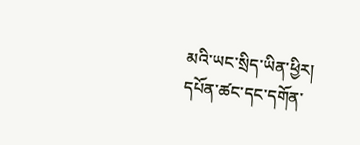མའི་ཡང་སྲིད་ཡིན་ཕྱིར། དཔོན་ཚང་དང་དགོན་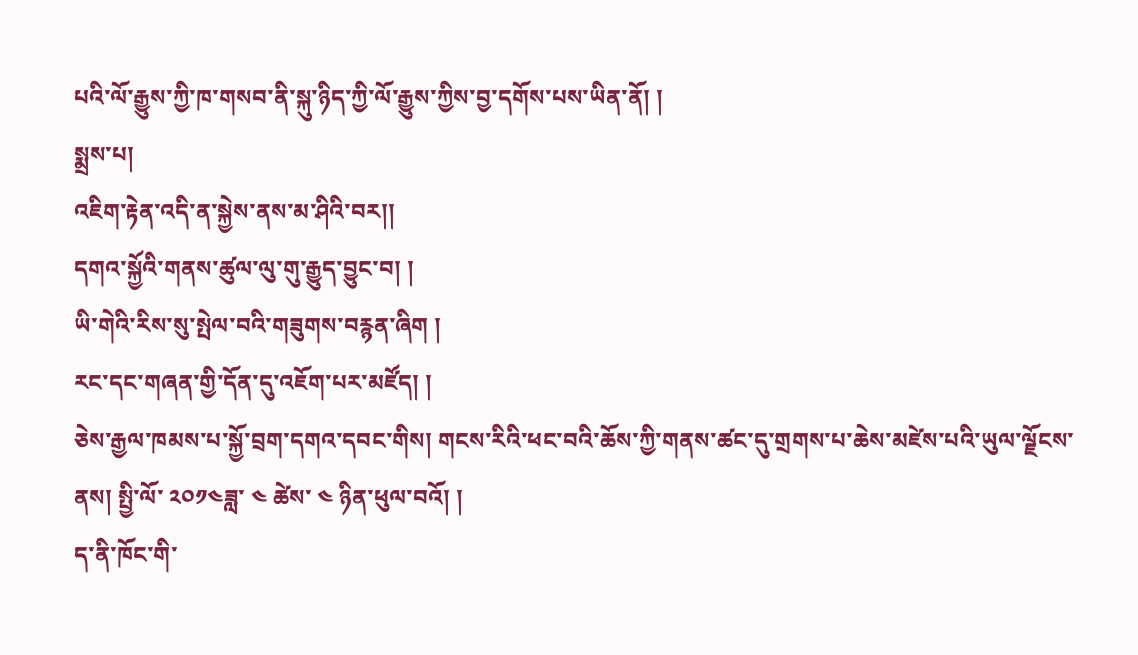པའི་ལོ་རྒྱུས་ཀྱི་ཁ་གསབ་ནི་སྐུ་ཉིད་ཀྱི་ལོ་རྒྱུས་ཀྱིས་བྱ་དགོས་པས་ཡིན་ནོ། །
སྨྲས་པ།
འཇིག་རྟེན་འདི་ན་སྐྱེས་ནས་མ་ཤིའི་བར།།
དགའ་སྐྱོའི་གནས་ཚུལ་ལུ་གུ་རྒྱུད་བྱུང་བ། །
ཡི་གེའི་རིས་སུ་སྤེལ་བའི་གཟུགས་བརྙན་ཞིག །
རང་དང་གཞན་གྱི་དོན་དུ་འཇོག་པར་མཛོད། །
ཅེས་རྒྱལ་ཁམས་པ་སྐྱོ་བྲག་དགའ་དབང་གིས། གངས་རིའི་ཕང་བའི་ཆོས་ཀྱི་གནས་ཚང་དུ་གྲགས་པ་ཆེས་མཛེས་པའི་ཡུལ་ལྗོངས་ནས། སྤྱི་ལོ་ ༢༠༡༤ཟླ་ ༤ ཚེས་ ༤ ཉིན་ཕུལ་བའོ། །
ད་ནི་ཁོང་གི་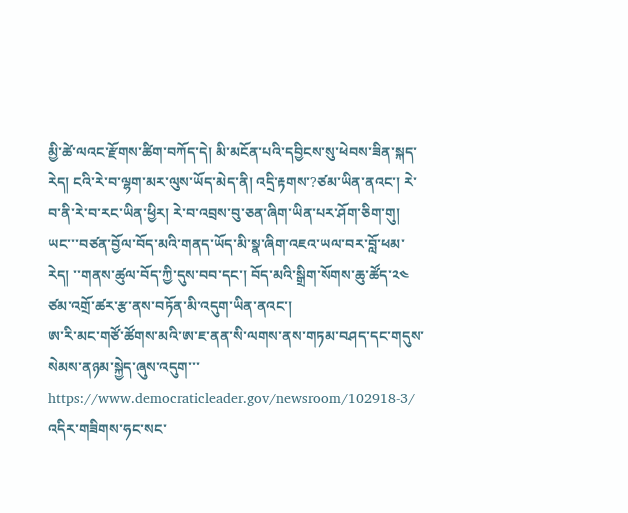མྱི་ཚེ་ལའང་རྫོགས་ཚིག་བཀོད་དེ། མི་མངོན་པའི་དབྱིངས་སུ་ཕེབས་ཟིན་སྐད་རེད། ངའི་རེ་བ་ལྷག་མར་ལུས་ཡོད་མེད་ནི། འདྲི་རྟགས་?ཙམ་ཡིན་ནའང་། རེ་བ་ནི་རེ་བ་རང་ཡིན་ཕྱིར། རེ་བ་འབྲས་བུ་ཅན་ཞིག་ཡིན་པར་ཤོག་ཅིག་གུ།
ཡང་་་བཙན་བྱོལ་བོད་མའི་གནད་ཡོད་མི་སྣ་ཞིག་འཇའ་ཡལ་བར་བློ་ཕམ་རེད། ་་གནས་ཚུལ་བོད་ཀྱི་དུས་བབ་དང་། བོད་མའི་སྒྲིག་སོགས་ཆུ་ཚོད་༢༤ ཙམ་འགྲོ་ཚར་རྩ་ནས་བཏོན་མི་འདུག་ཡིན་ནའང་།
ཨ་རི་མང་གཙོ་ཚོགས་མའི་ཨ་ཇ་ནན་སི་ལགས་ནས་གཏམ་བཤད་དང་གདུས་སེམས་ནཉམ་སྐྱེད་ཞུས་འདུག་་་https://www.democraticleader.gov/newsroom/102918-3/ འདིར་གཟིགས་ཧང་སང་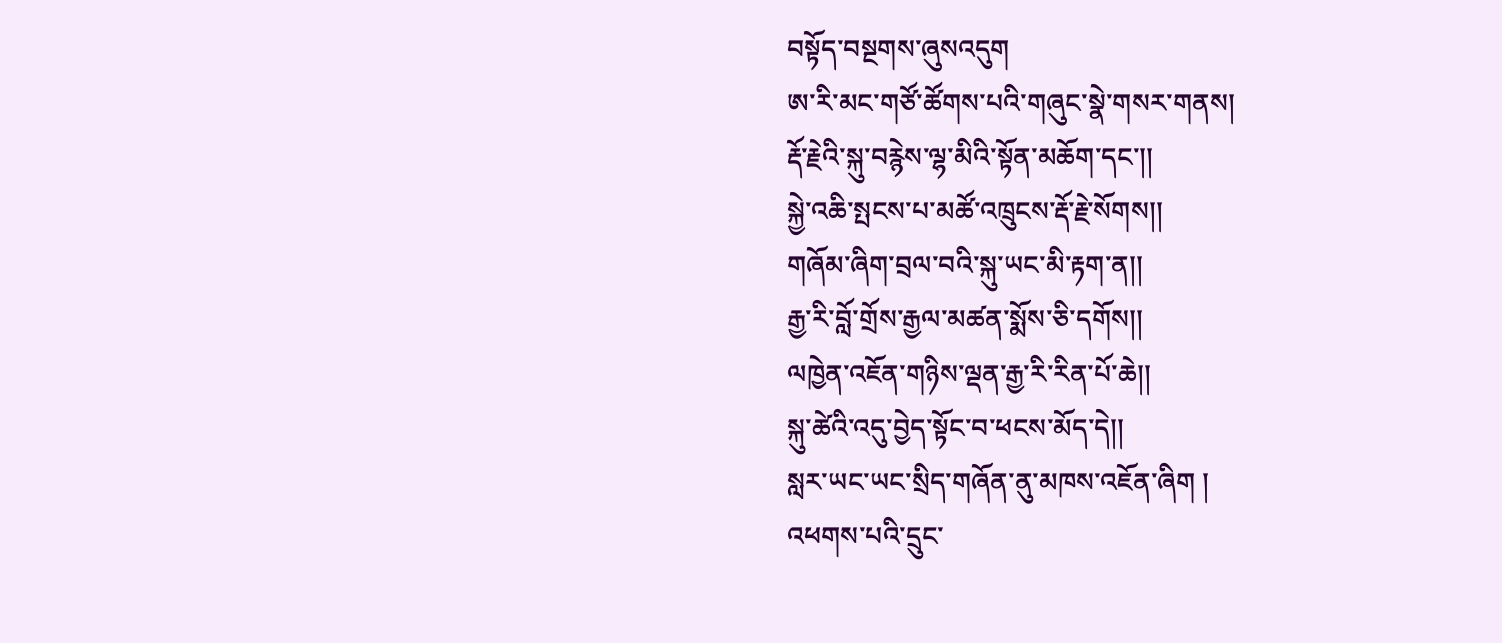བསྟོད་བསྔགས་ཞུསའདུག
ཨ་རི་མང་གཙོ་ཚོགས་པའི་གཞུང་སྣེ་གསར་གནས།
རྡོ་རྗེའི་སྐུ་བརྙེས་ལྷ་མིའི་སྟོན་མཆོག་དང་།།
སྐྱེ་འཆི་སྤངས་པ་མཚོ་འཁྲུངས་རྡོ་རྗེ་སོགས།།
གཞོམ་ཞིག་བྲལ་བའི་སྐུ་ཡང་མི་རྟག་ན།།
རྒྱ་རི་བློ་གྲོས་རྒྱལ་མཚན་སྨོས་ཅི་དགོས།།
ལཁྱེན་འཇོན་གཉིས་ལྡན་རྒྱ་རི་རིན་པོ་ཆེ།།
སྐུ་ཚེའི་འདུ་བྱེད་སྟོང་བ་ཕངས་མོད་དེ།།
སླར་ཡང་ཡང་སྲིད་གཞོན་ནུ་མཁས་འཇོན་ཞིག །
འཕགས་པའི་དྲུང་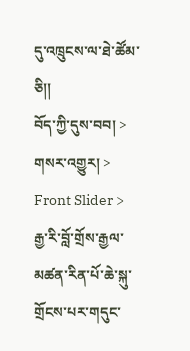དུ་འཁྲུངས་ལ་ཐེ་ཚོམ་ཅི།།
བོད་ཀྱི་དུས་བབ། > གསར་འགྱུར། > Front Slider > རྒྱ་རི་བློ་གྲོས་རྒྱལ་མཚན་རིན་པོ་ཆེ་སྐུ་གྲོངས་པར་གདུང་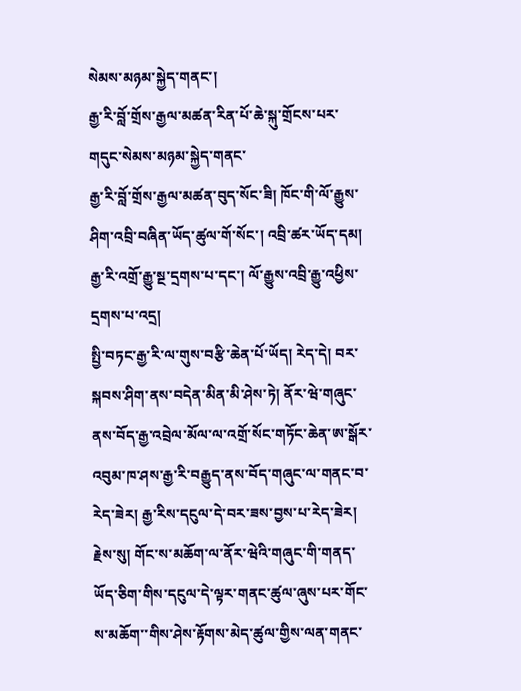སེམས་མཉམ་སྐྱེད་གནང་།
རྒྱ་རི་བློ་གྲོས་རྒྱལ་མཚན་རིན་པོ་ཆེ་སྐུ་གྲོངས་པར་གདུང་སེམས་མཉམ་སྐྱེད་གནང་
རྒྱ་རི་བློ་གྲོས་རྒྱལ་མཚན་བུད་སོང་ཟི། ཁོང་གི་ལོ་རྒྱུས་ཤིག་འབྲི་བཞིན་ཡོད་ཚུལ་གོ་སོང་། འབྲི་ཚར་ཡོད་དམ། རྒྱ་རི་འགྲོ་རྒྱུ་སྔ་དྲགས་པ་དང་། ལོ་རྒྱུས་འབྲི་རྒྱུ་འཕྱིས་དྲགས་པ་འདྲ།
སྤྱི་བཏང་རྒྱ་རི་ལ་གུས་བརྩི་ཆེན་པོ་ཡོད། རེད་དེ། བར་སྐབས་ཤིག་ནས་བདེན་མིན་མི་ཤེས་ཏེ། ནོར་ཝེ་གཞུང་ནས་བོད་རྒྱ་འབྲེལ་མོལ་ལ་འགྲོ་སོང་གཏོང་ཆེན་ཨ་སྒོར་འབུམ་ཁ་ཤས་རྒྱ་རི་བརྒྱུད་ནས་བོད་གཞུང་ལ་གནང་བ་རེད་ཟེར། རྒྱ་རིས་དངུལ་དེ་བར་ཟས་བྱས་པ་རེད་ཟེར། རྗེས་སུ། གོང་ས་མཆོག་ལ་ནོར་ཝེའི་གཞུང་གི་གནད་ཡོད་ཅིག་གིས་དངུལ་དེ་ལྟར་གནང་ཚུལ་ཞུས་པར་གོང་ས་མཆོག་་གིས་ཤེས་རྟོགས་མེད་ཚུལ་གྱིས་ལན་གནང་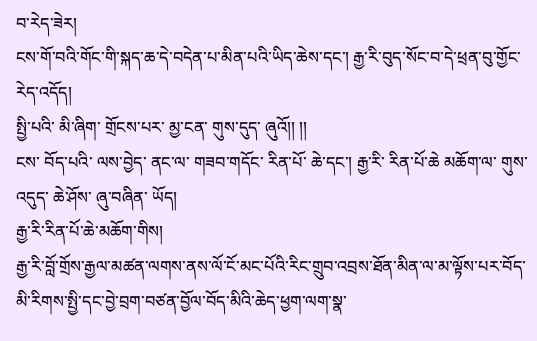བ་རེད་ཟེར།
ངས་གོ་བའི་གོང་གི་སྐད་ཆ་དེ་བདེན་པ་མིན་པའི་ཡིད་ཆེས་དང་། རྒྱ་རི་བུད་སོང་བ་དེ་ཕྲན་བུ་གྱོང་རེད་འདོད།
སྤྱི་པའི་ མི་ཞིག་ གྲོངས་པར་ མྱ་ངན་ གུས་དུད་ ཞུའོ།། །།
ངས་ བོད་པའི་ ལས་བྱེད་ ནང་ལ་ གཟབ་གདོང་ རིན་པོ་ ཆེ་དང་། རྒྱ་རི་ རིན་པོ་ཆེ མཆོག་ལ་ གུས་འདུད་ ཆེ་ཤོས་ ཞུ་བཞིན་ ཡོད།
རྒྱ་རི་རིན་པོ་ཆེ་མཆོག་གིས།
རྒྱ་རི་བློ་གྲོས་རྒྱལ་མཚན་ལགས་ནས་ལོ་ངོ་མང་པོའི་རིང་གྲུབ་འབྲས་ཐོན་མིན་ལ་མ་ལྟོས་པར་བོད་མི་རིགས་སྤྱི་དང་བྱེ་བྲག་བཙན་བྱོལ་བོད་མིའི་ཆེད་ཕྱག་ལག་སྣ་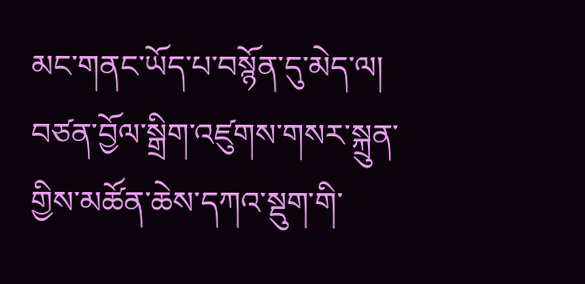མང་གནང་ཡོད་པ་བསྙོན་དུ་མེད་ལ། བཙན་བྱོལ་སྒྲིག་འཛུགས་གསར་སྐྲུན་གྱིས་མཚོན་ཆེས་དཀའ་སྡུག་གི་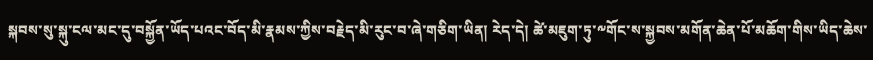སྐབས་སུ་སྐུ་ངལ་མང་དུ་བསྐྱོན་ཡོད་པའང་བོད་མི་རྣམས་ཀྱིས་བརྗེད་མི་རུང་བ་ཞེ་གཅིག་ཡིན། རེད་དེ། ཚེ་མཇུག་ཏུ་༸གོང་ས་སྐྱབས་མགོན་ཆེན་པོ་མཆོག་གིས་ཡིད་ཆེས་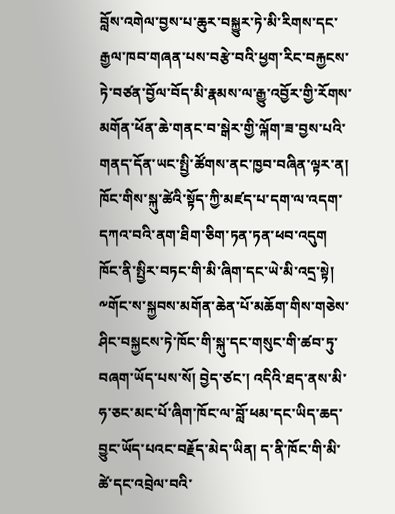བློས་འགེལ་བྱས་པ་ཆུར་བསྐྱུར་ཏེ་མི་རིགས་དང་རྒྱལ་ཁབ་གཞན་པས་བརྩེ་བའི་ཕྱག་རིང་བརྐྱངས་ཏེ་བཙན་བྱོལ་བོད་མི་རྣམས་ལ་རྒྱུ་འབྱོར་གྱི་རོགས་མགོན་ཕོན་ཆེ་གནང་བ་སྒེར་གྱི་ལྐོག་ཟ་བྱས་པའི་གནད་དོན་ཡང་སྤྱི་ཚོགས་ནང་ཁྱབ་བཞིན་ལྟར་ན། ཁོང་གིས་སྐུ་ཚེའི་སྟོད་ཀྱི་མཛད་པ་དག་ལ་འདག་དཀའ་བའི་ནག་ཐིག་ཅིག་ཏན་ཏན་ཕབ་འདུག ཁོང་ནི་སྤྱིར་བཏང་གི་མི་ཞིག་དང་ཡེ་མི་འདྲ་སྟེ། ༸གོང་ས་སྐྱབས་མགོན་ཆེན་པོ་མཆོག་གིས་གཅེས་ཤིང་བསྐྱངས་ཏེ་ཁོང་གི་སྐུ་དང་གསུང་གི་ཚབ་ཏུ་བཞག་ཡོད་པས་སོ། བྱེད་ཙང་། འདིའི་ཐད་ནས་མི་ཧ་ཅང་མང་པོ་ཞིག་ཁོང་ལ་བློ་ཕམ་དང་ཡིད་ཆད་བྱུང་ཡོད་པའང་བརྗོད་མེད་ཡིན། ད་ནི་ཁོང་གི་མི་ཚེ་དང་འབྲེལ་བའི་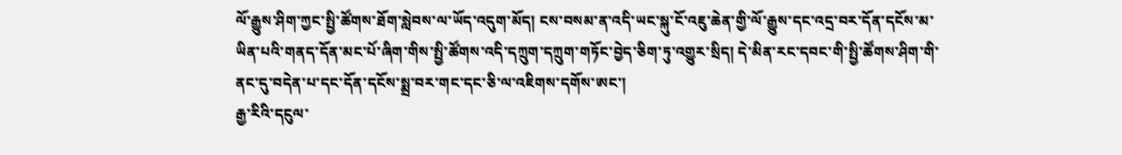ལོ་རྒྱུས་ཤིག་ཀྱང་སྤྱི་ཚོགས་ཐོག་སླེབས་ལ་ཡོད་འདུག་མོད། ངས་བསམ་ན་འདི་ཡང་སྐུ་ངོ་འཇུ་ཆེན་གྱི་ལོ་རྒྱུས་དང་འདྲ་བར་དོན་དངོས་མ་ཡིན་པའི་གནད་དོན་མང་པོ་ཞིག་གིས་སྤྱི་ཚོགས་འདི་དཀྲུག་དཀྲུག་གཏོང་བྱེད་ཅིག་ཏུ་འགྱུར་སྲིད། དེ་མིན་རང་དབང་གི་སྤྱི་ཚོགས་ཤིག་གི་ནང་དུ་བདེན་པ་དང་དོན་དངོས་སྨྲ་བར་གང་དང་ཅི་ལ་འཇིགས་དགོས་ཨང་།
རྒྱ་རིའི་དངུལ་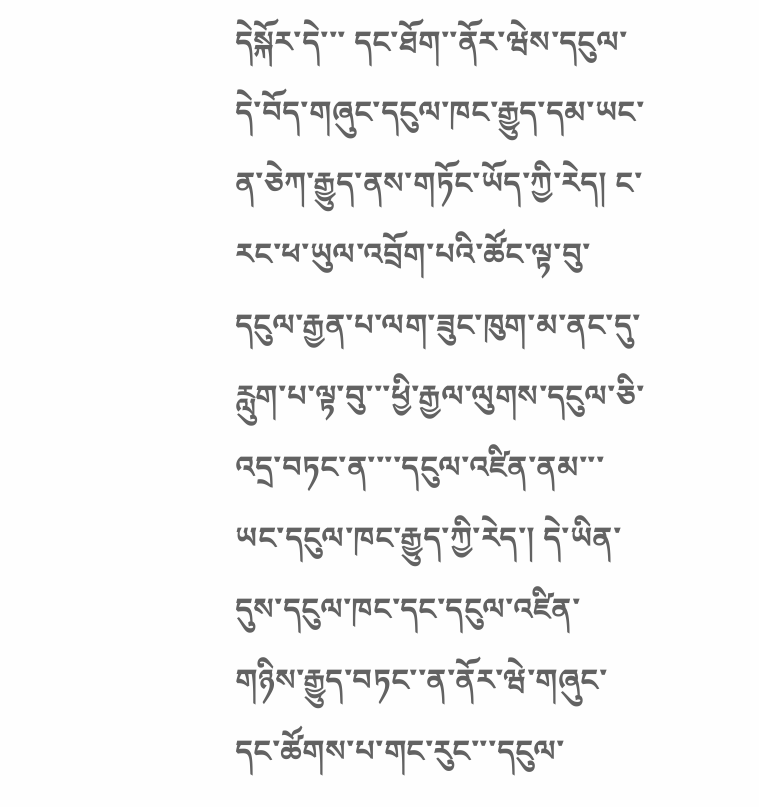དེསྐོར་དེ་་་ དང་ཐོག་་ནོར་ཝེས་དངུལ་དེ་བོད་གཞུང་དངུལ་ཁང་རྒྱུད་དམ་ཡང་ན་ཅེཀ་རྒྱུད་ནས་གཏོང་ཡོད་ཀྱི་རེད། ང་རང་ཕ་ཡུལ་འབྲོག་པའི་ཚོང་ལྟ་བུ་དངུལ་རྒྱན་པ་ལག་ཟུང་ཁུག་མ་ནང་དུ་རླུག་པ་ལྟ་བུ་་་ཕྱི་རྒྱལ་ལུགས་དངུལ་ཅི་འདྲ་བཏང་ན་་་་དངུལ་འཛིན་ནམ་་་ཡང་དངུལ་ཁང་རྒྱུད་ཀྱི་རེད་། དེ་ཡིན་དུས་དངུལ་ཁང་དང་དངུལ་འཛིན་གཉིས་རྒྱུད་བཏང་་ན་ནོར་ཝེ་གཞུང་དང་ཚོགས་པ་གང་རུང་་་དངུལ་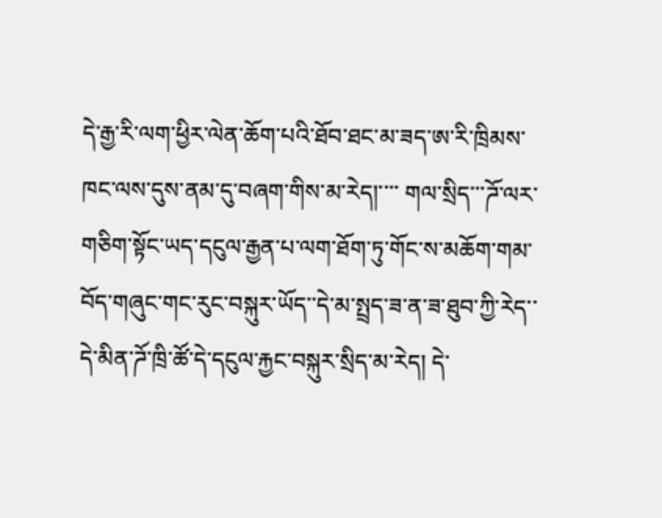དེ་རྒྱ་རི་ལག་ཕྱིར་ལེན་ཆོག་པའི་ཐོབ་ཐང་མ་ཟད་ཨ་རི་ཁྲིམས་ཁང་ལས་དུས་ནམ་དུ་བཞག་གིས་མ་རེད།་་་་ གལ་སྲིད་་་ཌོ་ལར་གཅིག་སྟོང་ཡད་དངུལ་རྒྱན་པ་ལག་ཐོག་ཏུ་གོང་ས་མཆོག་གམ་བོད་གཞུང་གང་རུང་བསྐུར་ཡོད་་དེ་མ་སྤྲད་ཟ་ན་ཟ་ཐུབ་ཀྱི་རེད་་དེ་མིན་ཌོ་ཁྲི་ཚོ་དེ་དངུལ་རྐྱང་བསྐུར་སྲིད་མ་རེད། དེ་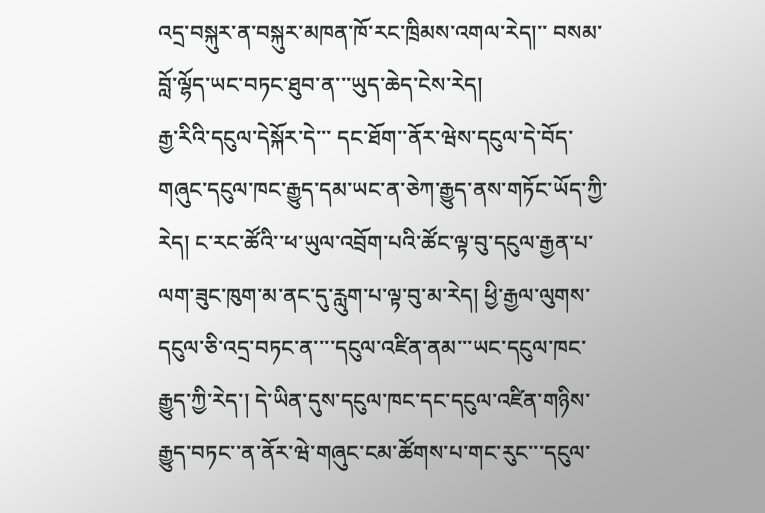འདྲ་བསྐུར་ན་བསྐུར་མཁན་ཁོ་རང་ཁྲིམས་འགལ་རེད།་་ བསམ་བློ་ལྷོད་ཡང་བཏང་ཐུབ་ན་་་ཡུད་ཆེད་ངེས་རེད།
རྒྱ་རིའི་དངུལ་དེསྐོར་དེ་་་ དང་ཐོག་་ནོར་ཝེས་དངུལ་དེ་བོད་གཞུང་དངུལ་ཁང་རྒྱུད་དམ་ཡང་ན་ཅེཀ་རྒྱུད་ནས་གཏོང་ཡོད་ཀྱི་རེད། ང་རང་ཚོའི་་ཕ་ཡུལ་འབྲོག་པའི་ཚོང་ལྟ་བུ་དངུལ་རྒྱན་པ་ལག་ཟུང་ཁུག་མ་ནང་དུ་རླུག་པ་ལྟ་བུ་མ་རེད། ཕྱི་རྒྱལ་ལུགས་དངུལ་ཅི་འདྲ་བཏང་ན་་་་དངུལ་འཛིན་ནམ་་་ཡང་དངུལ་ཁང་རྒྱུད་ཀྱི་རེད་། དེ་ཡིན་དུས་དངུལ་ཁང་དང་དངུལ་འཛིན་གཉིས་རྒྱུད་བཏང་་ན་ནོར་ཝེ་གཞུང་ངམ་ཚོགས་པ་གང་རུང་་་དངུལ་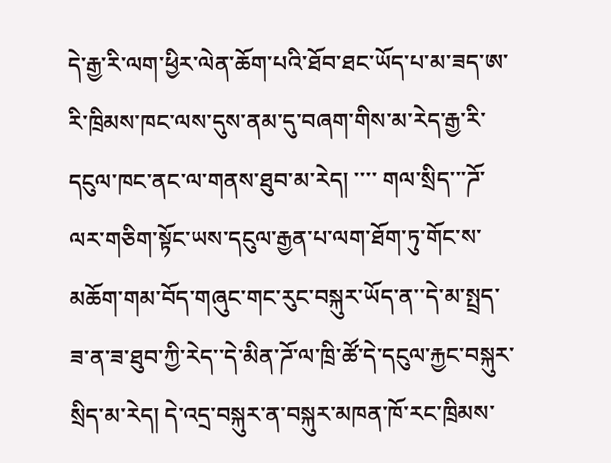དེ་རྒྱ་རི་ལག་ཕྱིར་ལེན་ཆོག་པའི་ཐོབ་ཐང་ཡོད་པ་མ་ཟད་ཨ་རི་ཁྲིམས་ཁང་ལས་དུས་ནམ་དུ་བཞག་གིས་མ་རེད་རྒྱ་རི་དངུལ་ཁང་ནང་ལ་གནས་ཐུབ་མ་རེད། ་་་་ གལ་སྲིད་་་ཌོ་ལར་གཅིག་སྟོང་ཡས་དངུལ་རྒྱན་པ་ལག་ཐོག་ཏུ་གོང་ས་མཆོག་གམ་བོད་གཞུང་གང་རུང་བསྐུར་ཡོད་ན་་དེ་མ་སྤྲད་ཟ་ན་ཟ་ཐུབ་ཀྱི་རེད་་དེ་མིན་ཌོ་ལ་ཁྲི་ཚོ་དེ་དངུལ་རྐྱང་བསྐུར་སྲིད་མ་རེད། དེ་འདྲ་བསྐུར་ན་བསྐུར་མཁན་ཁོ་རང་ཁྲིམས་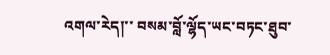འགལ་རེད།་་ བསམ་བློ་ལྷོད་ཡང་བཏང་ཐུབ་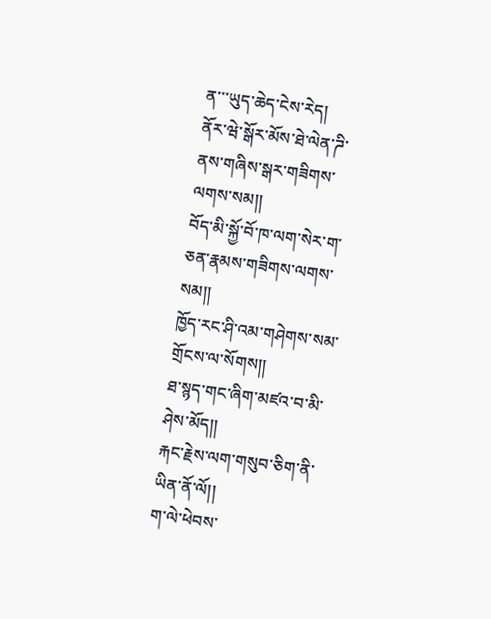ན་་་ཡུད་ཆེད་ངེས་རེད།
ནོར་ཝེ་སྒོར་མོས་ཐེ་ལེན་ཌི་ནས་གཞིས་སྒར་གཟིགས་ལགས་སམ།།
བོད་མི་སྐྱོ་བོ་ཁ་ལག་སེར་ག་ཅན་རྣམས་གཟིགས་ལགས་སམ།།
ཁྱོད་རང་ཤི་འམ་གཤེགས་སམ་གྲོངས་ལ་སོགས།།
ཐ་སྙད་གང་ཞིག་མཛའ་བ་མི་ཤེས་མོད།།
རྐང་རྗེས་ལག་གསུབ་ཅིག་ནི་ཡིན་ནོ་ལོ།།
ག་ལེ་ཕེབས་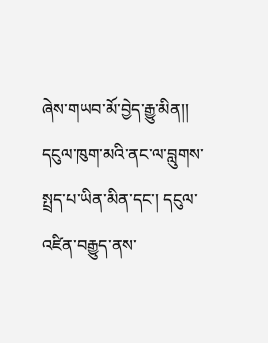ཞེས་གཡབ་མོ་བྱེད་རྒྱུ་མིན།།
དངུལ་ཁུག་མའི་ནང་ལ་བླུགས་སྤྲད་པ་ཡིན་མིན་དང་། དངུལ་འཛིན་བརྒྱུད་ནས་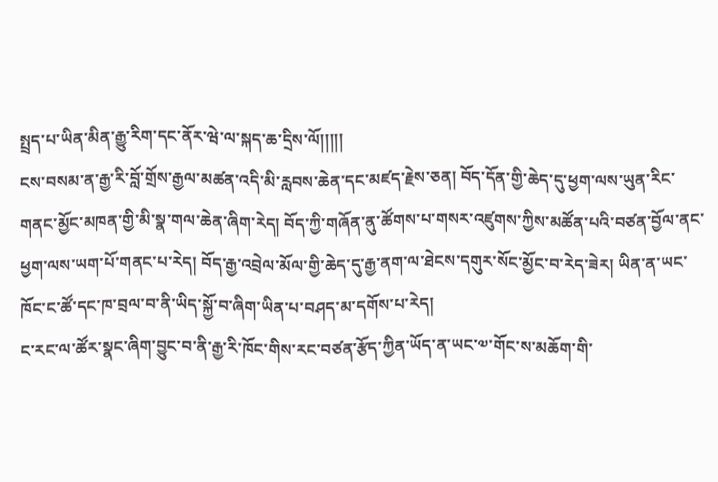སྤྲད་པ་ཡིན་མིན་རྒྱུ་རིག་དང་ནོར་ཝེ་ལ་སྐད་ཆ་དྲིས་ལོ།།།།།
ངས་བསམ་ན་རྒྱ་རི་བློ་གྲོས་རྒྱལ་མཚན་འདི་མི་རླབས་ཆེན་དང་མཛད་རྗེས་ཅན། བོད་དོན་གྱི་ཆེད་དུ་ཕྱག་ལས་ཡུན་རིང་གནང་མྱོང་མཁན་གྱི་མི་སྣ་གལ་ཆེན་ཞིག་རེད། བོད་ཀྱི་གཞོན་ནུ་ཚོགས་པ་གསར་འཛུགས་ཀྱིས་མཚོན་པའི་བཙན་བྱོལ་ནང་ཕྱག་ལས་ཡག་པོ་གནང་པ་རེད། བོད་རྒྱ་འབྲེལ་མོལ་གྱི་ཆེད་དུ་རྒྱ་ནག་ལ་ཐེངས་དགུར་སོང་མྱོང་བ་རེད་ཟེར། ཡིན་ན་ཡང་ཁོང་ང་ཚོ་དང་ཁ་བྲལ་བ་ནི་ཡིད་སྐྱོ་བ་ཞིག་ཡིན་པ་བཤད་མ་དགོས་པ་རེད།
ང་རང་ལ་ཚོར་སྣང་ཞིག་བྱུང་བ་ནི་རྒྱ་རི་ཁོང་གིས་རང་བཙན་རྩོད་ཀྱིན་ཡོད་ན་ཡང་༧་གོང་ས་མཆོག་གི་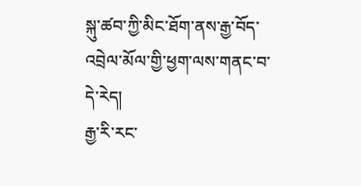སྐུ་ཚབ་ཀྱི་མིང་ཐོག་ནས་རྒྱ་བོད་འབྲེལ་མོལ་གྱི་ཕྱག་ལས་གནང་བ་དེ་རེད།
རྒྱ་རི་རང་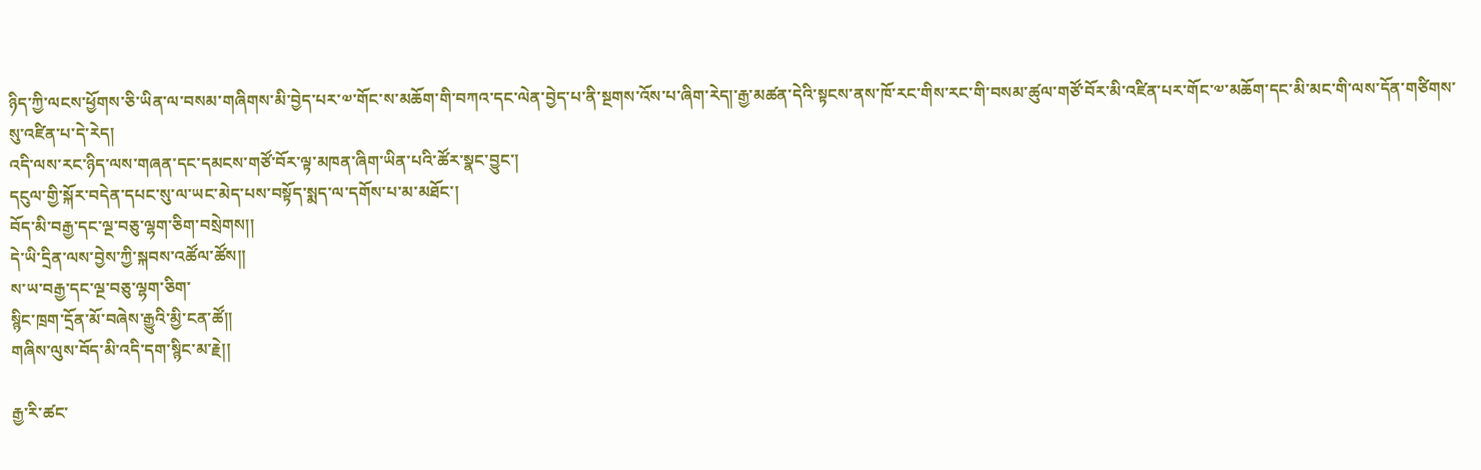ཉིད་ཀྱི་ལངས་ཕྱོགས་ཅི་ཡིན་ལ་བསམ་གཞིགས་མི་བྱེད་པར་༧་གོང་ས་མཆོག་གི་བཀའ་དང་ལེན་བྱེད་པ་ནི་སྔགས་འོས་པ་ཞིག་རེད།་རྒྱ་མཚན་དེའི་སྟངས་ནས་ཁོ་རང་གིས་རང་གི་བསམ་ཚུལ་གཙོ་བོར་མི་འཛིན་པར་གོང་༧་མཆོག་དང་མི་མང་གི་ལས་དོན་གཙིགས་སུ་འཛིན་པ་དེ་རེད།
འདི་ལས་རང་ཉིད་ལས་གཞན་དང་དམངས་གཙོ་བོར་ལྟ་མཁན་ཞིག་ཡིན་པའི་ཚོར་སྣང་བྱུང་།
དངུལ་གྱི་སྐོར་བདེན་དཔང་སུ་ལ་ཡང་མེད་པས་བསྟོད་སྨད་ལ་དགོས་པ་མ་མཐོང་།
བོད་མི་བརྒྱ་དང་ལྔ་བཅུ་ལྷག་ཅིག་བསྲེགས།།
དེ་ཡི་དྲིན་ལས་བྱེས་ཀྱི་སྐབས་འཚོལ་ཚོས།།
ས་ཡ་བརྒྱ་དང་ལྔ་བཅུ་ལྷག་ཅིག་
སྙིང་ཁྲག་དྲོན་མོ་བཞེས་རྒྱུའི་མྱི་ངན་ཚོ།།
གཞིས་ལུས་བོད་མི་འདི་དག་སྙིང་མ་རྗེ།།

རྒྱ་རི་ཚང་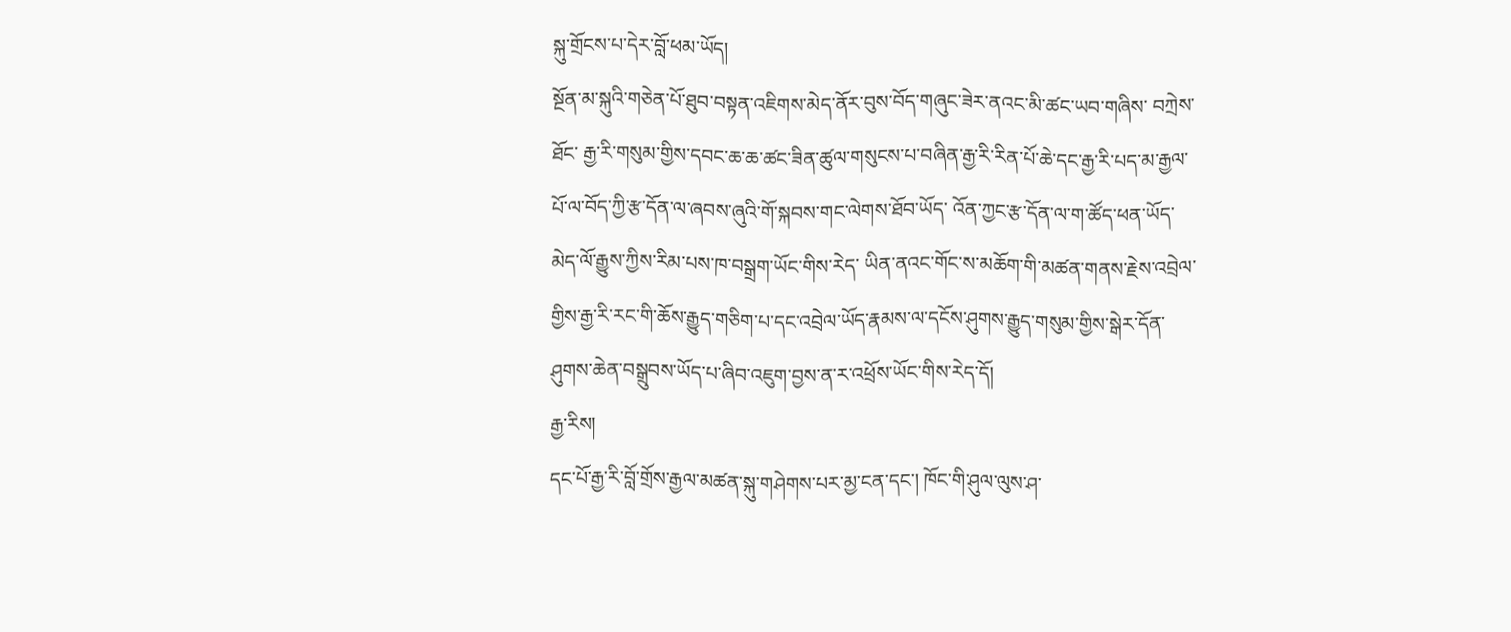སྐུ་གྲོངས་པ་དེར་བློ་ཕམ་ཡོད།
སྔོན་མ་སྐུའི་གཅེན་པོ་ཐུབ་བསྟན་འཇིགས་མེད་ནོར་བུས་བོད་གཞུང་ཟེར་ནའང་མི་ཚང་ཡབ་གཞིས་ བཀྲེས་ཐོང་ རྒྱ་རི་གསུམ་གྱིས་དབང་ཆ་ཆ་ཚང་ཟིན་ཚུལ་གསུངས་པ་བཞིན་རྒྱ་རི་རིན་པོ་ཆེ་དང་རྒྱ་རི་པད་མ་རྒྱལ་པོ་ལ་བོད་ཀྱི་རྩ་དོན་ལ་ཞབས་ཞུའི་གོ་སྐབས་གང་ལེགས་ཐོབ་ཡོད་ འོན་ཀྱང་རྩ་དོན་ལ་ག་ཚོད་ཕན་ཡོད་མེད་ལོ་རྒྱུས་ཀྱིས་རིམ་པས་ཁ་བསྒྲག་ཡོང་གིས་རེད་ ཡིན་ནའང་གོང་ས་མཆོག་གི་མཚན་གནས་རྗེས་འབྲེལ་གྱིས་རྒྱ་རི་རང་གི་ཆོས་རྒྱུད་གཅིག་པ་དང་འབྲེལ་ཡོད་རྣམས་ལ་དངོས་ཤུགས་རྒྱུད་གསུམ་གྱིས་སྒེར་དོན་ཤུགས་ཆེན་བསྒྲུབས་ཡོད་པ་ཞིབ་འཇུག་བྱས་ན་ར་འཕྲོས་ཡོང་གིས་རེད་དོ།
རྒྱ་རིས།
དང་པོ་རྒྱ་རི་བློ་གྲོས་རྒྱལ་མཚན་སྐུ་གཤེགས་པར་མྱ་ངན་དང་། ཁོང་གི་ཤུལ་ལུས་ཤ་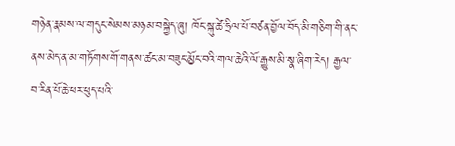གཉེན་རྣམས་ལ་གདུང་སེམས་མཉམ་བསྐྱེད་ཞུ། ཁོང་སྐུ་ཚེ་ཧྲིལ་པོ་བཙན་བྱོལ་བོད་མི་གཅིག་གི་ནང་ནས་མེད་ན་མ་གཏོགས་གོ་གནས་ཚང་མ་བཟུང་མྱོང་བའི་གལ་ཆེའི་ལོ་རྒྱུས་མི་སྣ་ཞིག་རེད། རྒྱལ་བ་རིན་པོ་ཆེ་ཕར་ཕུད་པའི་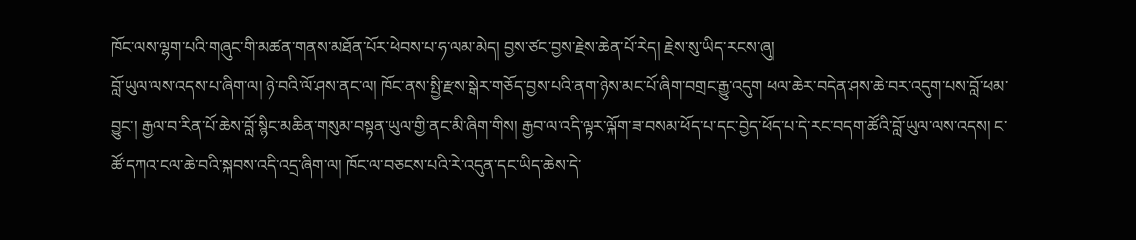ཁོང་ལས་ལྷག་པའི་གཞུང་གི་མཚན་གནས་མཐོན་པོར་ཕེབས་པ་ཧ་ལམ་མེད། བྱས་ཙང་བྱས་རྗེས་ཆེན་པོ་རེད། རྗེས་སུ་ཡིད་རངས་ཞུ།
བློ་ཡུལ་ལས་འདས་པ་ཞིག་ལ། ཉེ་བའི་ལོ་ཤས་ནང་ལ། ཁོང་ནས་སྤྱི་རྫས་སྒེར་གཅོད་བྱས་པའི་ནག་ཉེས་མང་པོ་ཞིག་བགྲང་རྒྱུ་འདུག ཕལ་ཆེར་བདེན་ཤས་ཆེ་བར་འདུག་པས་བློ་ཕམ་བྱུང་། རྒྱལ་བ་རིན་པོ་ཆེས་བློ་སྙིང་མཆིན་གསུམ་བསྟན་ཡུལ་གྱི་ནང་མི་ཞིག་གིས། རྒྱབ་ལ་འདི་ལྟར་ལྐོག་ཟ་བསམ་ཕོད་པ་དང་བྱེད་ཕོད་པ་དེ་རང་བདག་ཚོའི་བློ་ཡུལ་ལས་འདས། ང་ཚོ་དཀའ་ངལ་ཆེ་བའི་སྐབས་འདི་འདྲ་ཞིག་ལ། ཁོང་ལ་བཅངས་པའི་རེ་འདུན་དང་ཡིད་ཆེས་དེ་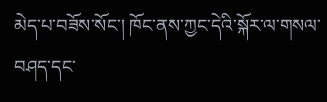མེད་པ་བཟོས་སོང་། ཁོང་ནས་ཀྱང་དེའི་སྐོར་ལ་གསལ་བཤད་དང་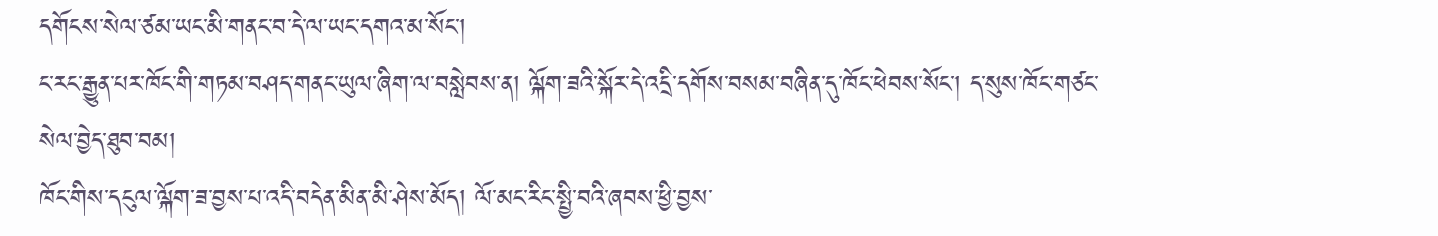དགོངས་སེལ་ཙམ་ཡང་མི་གནང་བ་དེ་ལ་ཡང་དགའ་མ་སོང་།
ང་རང་རྒྱུན་པར་ཁོང་གི་གཏམ་བཤད་གནང་ཡུལ་ཞིག་ལ་བསླེབས་ན། ལྐོག་ཟའི་སྐོར་དེ་འདྲི་དགོས་བསམ་བཞིན་དུ་ཁོང་ཕེབས་སོང་། ད་སུས་ཁོང་གཙང་སེལ་བྱེད་ཐུབ་བམ།
ཁོང་གིས་དངུལ་ལྐོག་ཟ་བྱས་པ་འདི་བདེན་མིན་མི་ཤེས་མོད། ལོ་མང་རིང་སྤྱི་བའི་ཞབས་ཕྱི་བྱས་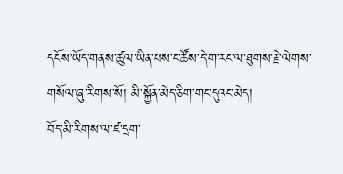དངོས་ཡོད་གནས་ཚུལ་ཡིན་པས་ང་ཚོས་དེ་ག་རང་ལ་ཐུགས་རྗེ་ལེགས་གསོལ་ཞུ་རིགས་སོ། མི་སྐྱོན་མེད་ཅིག་གང་དུའང་མེད།
བོད་མི་རིགས་ལ་ཛ་དྲག་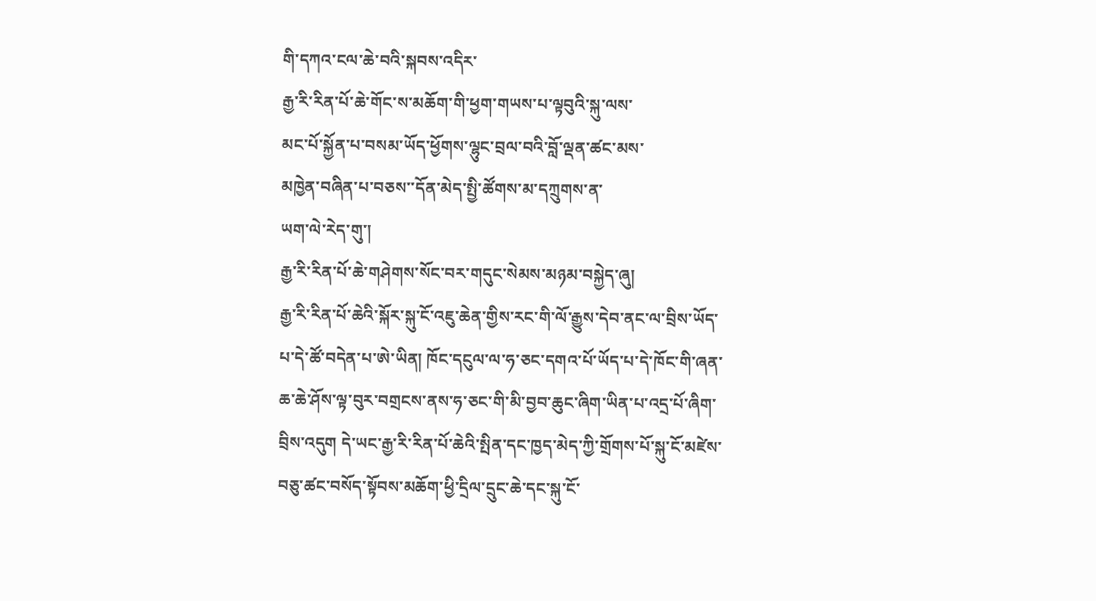གི་དཀའ་ངལ་ཆེ་བའི་སྐབས་འདིར་
རྒྱ་རི་རིན་པོ་ཆེ་གོང་ས་མཆོག་གི་ཕྱག་གཡས་པ་ལྟབུའི་སྐུ་ལས་
མང་པོ་སྐྱོན་པ་བསམ་ཡོད་ཕྱོགས་ལྷུང་བྲལ་བའི་བློ་ལྡན་ཚང་མས་
མཁྱེན་བཞིན་པ་བཅས་་དོན་མེད་སྤྱི་ཚོགས་མ་དཀྲུགས་ན་
ཡག་ལེ་རེད་གུ་།
རྒྱ་རི་རིན་པོ་ཆེ་གཤེགས་སོང་བར་གདུང་སེམས་མཉམ་བསྐྱེད་ཞུ།
རྒྱ་རི་རིན་པོ་ཆེའི་སྐོར་སྐུ་ངོ་འཇུ་ཆེན་གྱིས་རང་གི་ལོ་རྒྱུས་དེབ་ནང་ལ་བྲིས་ཡོད་པ་དེ་ཚོ་བདེན་པ་ཨེ་ཡིན། ཁོང་དངུལ་ལ་ཧ་ཅང་དགའ་པོ་ཡོད་པ་དེ་ཁོང་གི་ཞན་ཆ་ཆེ་ཤོས་ལྟ་བུར་བགྲངས་ནས་ཧ་ཅང་གི་མི་བྱབ་ཆུང་ཞིག་ཡིན་པ་འདྲ་པོ་ཞིག་བྲིས་འདུག དེ་ཡང་རྒྱ་རི་རིན་པོ་ཆེའི་སྤིན་དང་ཁྱད་མེད་ཀྱི་གྲོགས་པོ་སྐུ་ངོ་མཛེས་བཅུ་ཚང་བསོད་སྟོབས་མཆོག་ཕྱི་དྲིལ་དྲུང་ཆེ་དང་སྐུ་ངོ་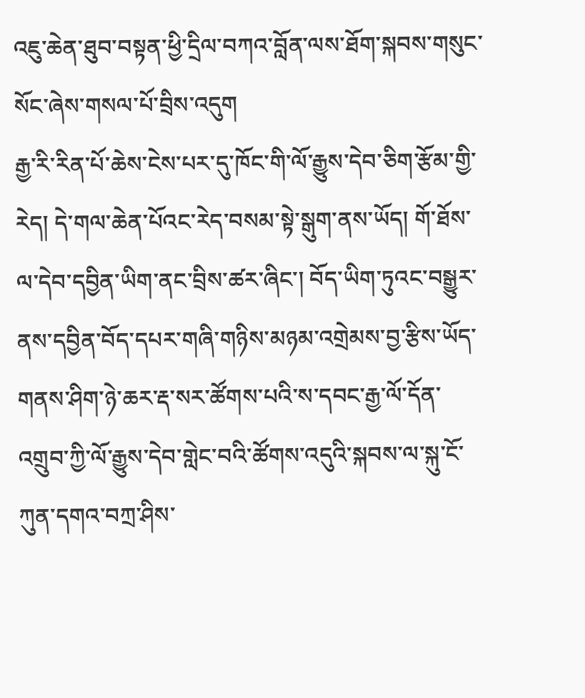འཇུ་ཆེན་ཐུབ་བསྟན་ཕྱི་དྲིལ་བཀའ་བློན་ལས་ཐོག་སྐབས་གསུང་སོང་ཞེས་གསལ་པོ་བྲིས་འདུག
རྒྱ་རི་རིན་པོ་ཆེས་ངེས་པར་དུ་ཁོང་གི་ལོ་རྒྱུས་དེབ་ཅིག་རྩོམ་གྱི་རེད། དེ་གལ་ཆེན་པོའང་རེད་བསམ་སྟེ་སྒུག་ནས་ཡོད། གོ་ཐོས་ལ་དེབ་དབྱིན་ཡིག་ནང་བྲིས་ཚར་ཞིང་། བོད་ཡིག་ཏུའང་བསྒྱུར་ནས་དབྱིན་བོད་དཔར་གཞི་གཉིས་མཉམ་འགྲེམས་བྱ་རྩིས་ཡོད་གནས་ཤིག་ཉེ་ཆར་རྡ་སར་ཚོགས་པའི་ས་དབང་རྒྱ་ལོ་དོན་འགྲུབ་ཀྱི་ལོ་རྒྱུས་དེབ་གླེང་བའི་ཚོགས་འདུའི་སྐབས་ལ་སྐུ་ངོ་ཀུན་དགའ་བཀྲ་ཤིས་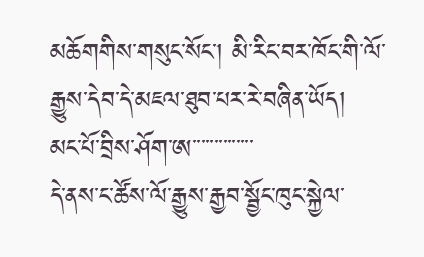མཆོགགིས་གསུང་སོང་། མི་རིང་བར་ཁོང་གི་ལོ་རྒྱུས་དེབ་དེ་མཇལ་ཐུབ་པར་རེ་བཞིན་ཡོད།
མང་པོ་བྲིས་ཤོག་ཨ་་་་་་་་་་་་་་
དེ་ནས་ང་ཚོས་ལོ་རྒྱུས་རྒྱབ་སྦྱོང་ཁུང་སྐྱེལ་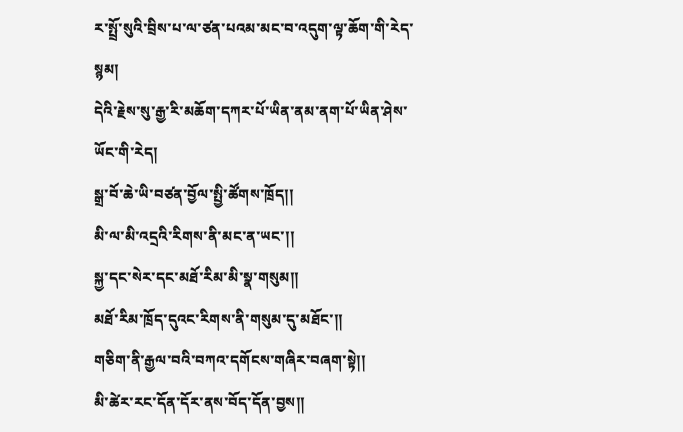ར་སྤྲོ་སུའི་བྲིས་པ་ལ་ཙན་པའམ་མང་བ་འདུག་ལྟ་ཆོག་གི་རེད་སྙམ།
དེའི་རྗེས་སུ་རྒྱ་རི་མཆོག་དཀར་པོ་ཡིན་ནམ་ནག་པོ་ཡིན་ཤེས་ཡོང་གི་རེད།
སྒྲ་བོ་ཆེ་ཡི་བཙན་བྱོལ་སྤྱི་ཚོགས་ཁྲོད།།
མི་ལ་མི་འདྲའི་རིགས་ནི་མང་ན་ཡང་།།
སྐྱ་དང་སེར་དང་མཐོ་རིམ་མི་སྣ་གསུམ།།
མཐོ་རིམ་ཁྲོད་དུའང་རིགས་ནི་གསུམ་དུ་མཐོང་།།
གཅིག་ནི་རྒྱལ་བའི་བཀའ་དགོངས་གཞིར་བཞག་སྟེ།།
མི་ཚེར་རང་དོན་དོར་ནས་བོད་དོན་བྱས།།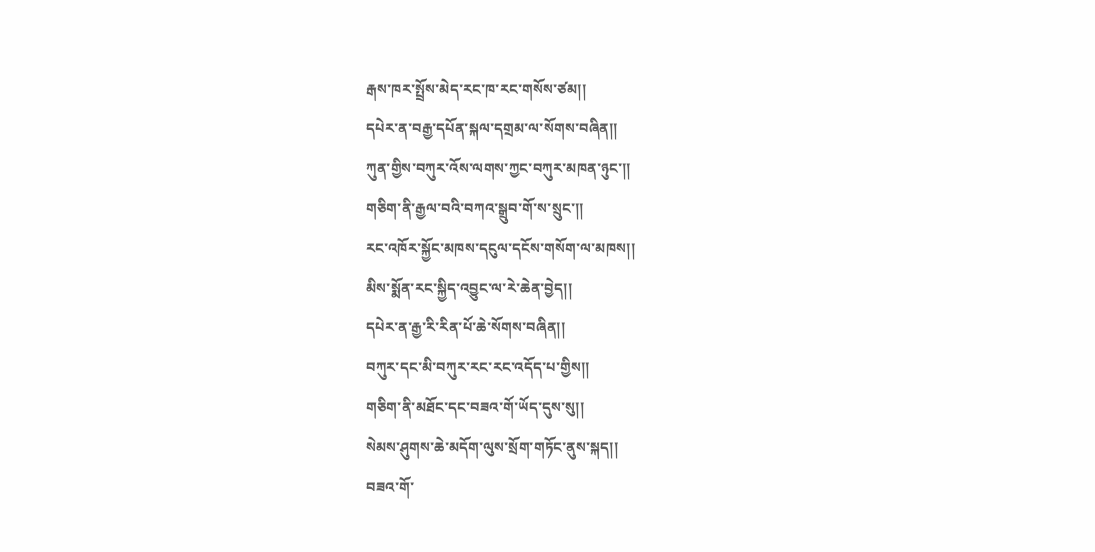རྒས་ཁར་སྤྲོས་མེད་རང་ཁ་རང་གསོས་ཙམ།།
དཔེར་ན་བརྒྱ་དཔོན་སྐལ་དགྲམ་ལ་སོགས་བཞིན།།
ཀུན་གྱིས་བཀུར་འོས་ལགས་ཀྱང་བཀུར་མཁན་ཉུང་།།
གཅིག་ནི་རྒྱལ་བའི་བཀའ་སྒྲུབ་གོ་ས་སྲུང་།།
རང་འཁོར་སྐྱོང་མཁས་དངུལ་དངོས་གསོག་ལ་མཁས།།
མིས་སྨོན་རང་སྐྱིད་འབྱུང་ལ་རེ་ཆེན་བྱེད།།
དཔེར་ན་རྒྱ་རི་རིན་པོ་ཆེ་སོགས་བཞིན།།
བཀུར་དང་མི་བཀུར་རང་རང་འདོད་པ་གྱིས།།
གཅིག་ནི་མཐོང་དང་བཟའ་གོ་ཡོད་དུས་སུ།།
སེམས་ཤུགས་ཆེ་མདོག་ལུས་སྲོག་གཏོང་ནུས་སྐད།།
བཟའ་གོ་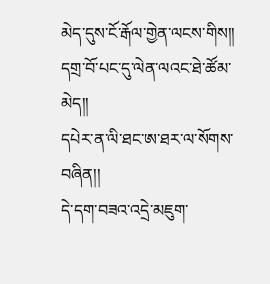མེད་དུས་ངོ་རྒོལ་གྱེན་ལངས་གིས།།
དགྲ་བོ་པང་དུ་ལེན་ལའང་ཐེ་ཚོམ་མེད།།
དཔེར་ན་ལི་ཐང་ཨ་ཐར་ལ་སོགས་བཞིན།།
དེ་དག་བཟའ་འདྲེ་མཇུག་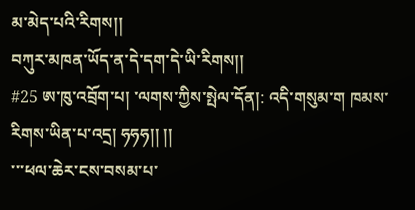མ་མེད་པའི་རིགས།།
བཀུར་མཁན་ཡོད་ན་དེ་དག་དེ་ཡི་རིགས།།
#25 ཨ་ཁུ་འབྲོག་པ། ་ལགས་ཀྱིས་སྤེལ་དོན།: འདི་གསུམ་ག ཁམས་རིགས་ཡིན་པ་འདྲ། ཧཧཧ།། །།
་་་ཕལ་ཆེར་ངས་བསམ་པ་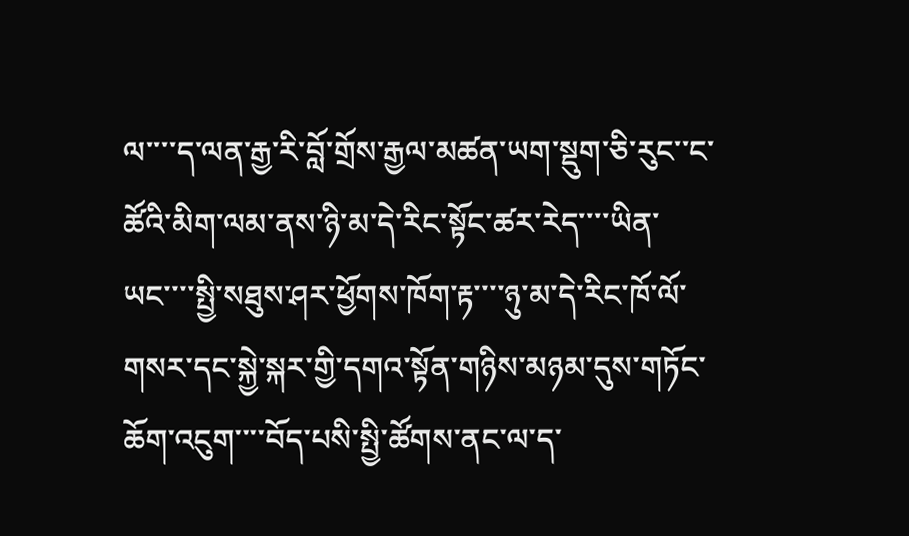ལ་་་་ད་ལན་རྒྱ་རི་བློ་གྲོས་རྒྱལ་མཚན་ཡག་སྡུག་ཅི་རུང་་ང་ཚོའི་མིག་ལམ་ནས་ཉི་མ་དེ་རིང་སྟོང་ཚར་རེད་་་་ཡིན་ཡང་་་་སྤྱི་སཐུས་ཤར་ཕྱོགས་ཁོག་རྟ་་་་ཉུ་མ་དེ་རིང་ཁོ་ལོ་གསར་དང་སྐྱེ་སྐར་གྱི་དགའ་སྟོན་གཉིས་མཉམ་དུས་གཏོང་ཆོག་འངུག་་་་བོད་པསི་སྤྱི་ཚོགས་ནང་ལ་ད་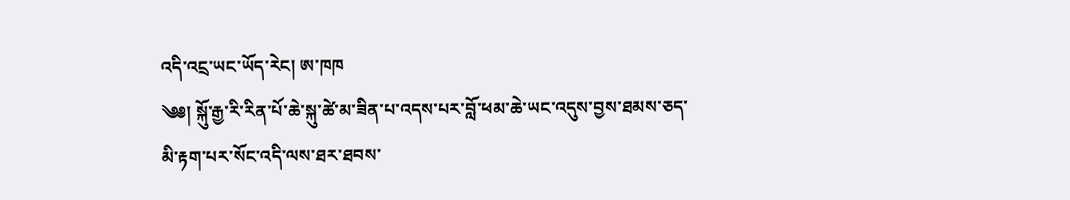འདི་འངྲ་ཡང་ཡོད་རེང། ཨ་ཁཁ
༄༅། སྐོུ་རྒྱ་རི་རིན་པོ་ཆེ་སྐུ་ཚེ་མ་ཟིན་པ་འདས་པར་བློ་ཕམ་ཆེ་ཡང་འདུས་བྱས་ཐམས་ཅད་
མི་རྟག་པར་སོང་འདི་ལས་ཐར་ཐབས་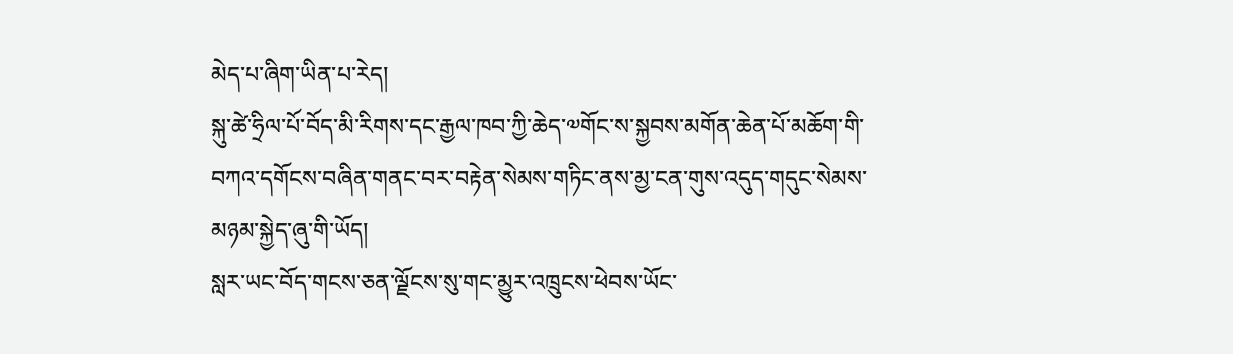མེད་པ་ཞིག་ཡིན་པ་རེད།
སྐུ་ཚེ་ཧྲིལ་པོ་བོད་མི་རིགས་དང་རྒྱལ་ཁབ་ཀྱི་ཆེད་༧གོང་ས་སྐྱབས་མགོན་ཆེན་པོ་མཆོག་གི་
བཀའ་དགོངས་བཞིན་གནང་བར་བརྟེན་སེམས་གཏིང་ནས་མྱ་ངན་གུས་འདུད་གདུང་སེམས་
མཉམ་སྐྱེད་ཞུ་གི་ཡོད།
སླར་ཡང་བོད་གངས་ཅན་ལྗོངས་སུ་གང་མྱུར་འཁྲུངས་ཕེབས་ཡོང་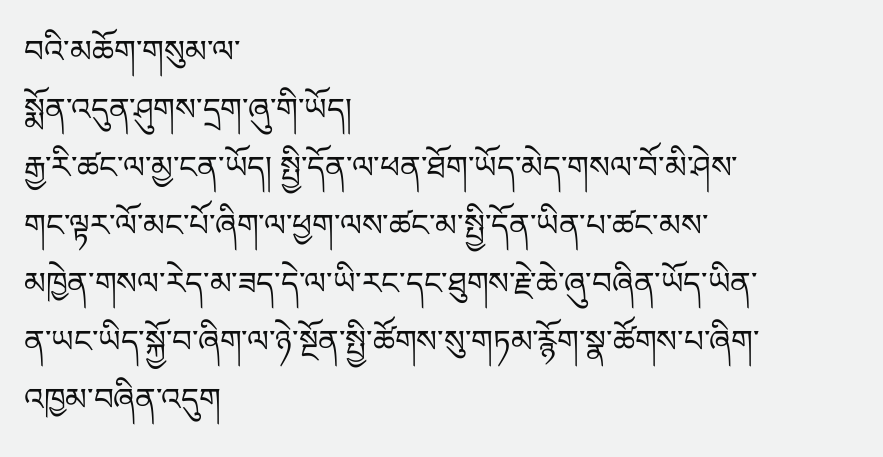བའི་མཆོག་གསུམ་ལ་
སྨོན་འདུན་ཤུགས་དྲག་ཞུ་གི་ཡོད།
རྒྱ་རི་ཚང་ལ་མྱ་ངན་ཡོད། སྤྱི་དོན་ལ་ཕན་ཐོག་ཡོད་མེད་གསལ་བོ་མི་ཤེས་གང་ལྟར་ལོ་མང་པོ་ཞིག་ལ་ཕྱག་ལས་ཚང་མ་སྤྱི་དོན་ཡིན་པ་ཚང་མས་མཁྱེན་གསལ་རེད་མ་ཟད་དེ་ལ་ཡི་རང་དང་ཐུགས་རྗེ་ཆེ་ཞུ་བཞིན་ཡོད་ཡིན་ན་ཡང་ཡིད་སྐྱོ་བ་ཞིག་ལ་ཉེ་སྔོན་སྤྱི་ཚོགས་སུ་གཏམ་རྙོག་སྣ་ཚོགས་པ་ཞིག་འཁྱམ་བཞིན་འདུག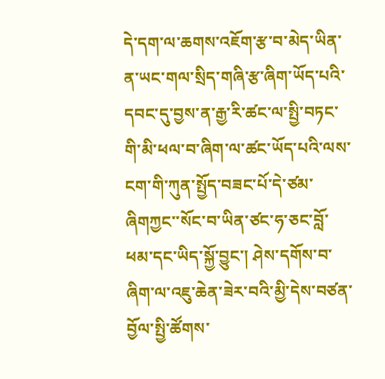དེ་དག་ལ་ཆགས་འཇོག་རྩ་བ་མེད་ཡིན་ན་ཡང་གལ་སྲིད་གཞི་རྩ་ཞིག་ཡོད་པའི་དབང་དུ་བྱས་ན་རྒྱ་རི་ཚང་ལ་སྤྱི་བཏང་གི་མི་ཕལ་བ་ཞིག་ལ་ཚང་ཡོད་པའི་ལས་ངག་གི་ཀུན་སྤྱོད་བཟང་པོ་དེ་ཙམ་ཞིགཀྱང་་སོང་བ་ཡིན་ཙང་ཧ་ཅང་བློ་ཕམ་དང་ཡིད་སྐྱོ་བྱུང་། ཤེས་དགོས་བ་ཞིག་ལ་འཇུ་ཆེན་ཟེར་བའི་མྱི་དེས་བཙན་བྱོལ་སྤྱི་ཚོགས་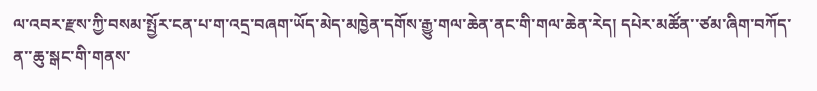ལ་འབར་རྫས་ཀྱི་བསམ་སྤྱོར་ངན་པ་ག་འདྲ་བཞག་ཡོད་མེད་མཁྱེན་དགོས་རྒྱུ་གལ་ཆེན་ནང་གི་གལ་ཆེན་རེད། དཔེར་མཚོན་་ཙམ་ཞིག་བཀོད་ན་་ཆུ་སྒང་གི་གནས་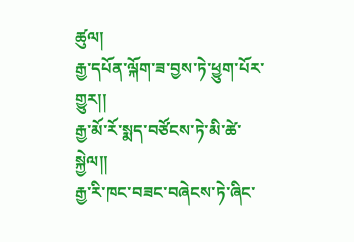ཚུལ།
རྒྱ་དཔོན་ལྐོག་ཟ་བྱས་ཏེ་ཕྱུག་པོར་གྱུར།།
རྒྱ་མོ་རོ་སྨད་བཙོངས་ཏེ་མི་ཚེ་སྐྱེལ།།
རྒྱ་རི་ཁང་བཟང་བཞེངས་ཏེ་ཞིང་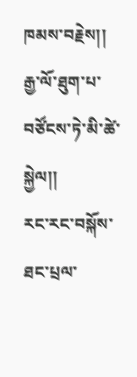ཁམས་བརྗེས།།
རྒྱ་ལོ་ཐུག་པ་བཙོངས་ཏེ་མི་ཚེ་སྐྱེལ།།
རང་རང་བསྐོས་ཐང་པྲལ་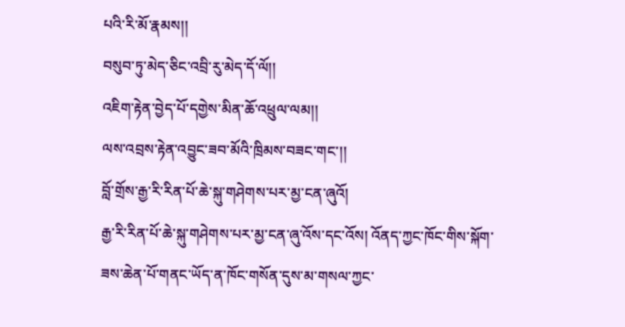པའི་རི་མོ་རྣམས།།
བསུབ་ཏུ་མེད་ཅིང་འབྲི་རུ་མེད་དོ་ལོ།།
འཇིག་རྟེན་བྱེད་པོ་དགྱེས་མིན་ཆོ་འཕྲུལ་ལམ།།
ལས་འབྲས་རྟེན་འབྱུང་ཟབ་མོའི་ཁྲིམས་བཟང་གང་།།
བློ་གྲོས་རྒྱ་རི་རིན་པོ་ཆེ་སྐུ་གཤེགས་པར་མྱ་ངན་ཞུའོ།
རྒྱ་རི་རིན་པོ་ཆེ་སྐུ་གཤེགས་པར་མྱ་ངན་ཞུ་འོས་དང་འོས། འོནད་ཀྱང་ཁོང་གིས་སྐོག་ཟས་ཆེན་པོ་གནང་ཡོད་ན་ཁོང་གསོན་དུས་མ་གསལ་ཀྱང་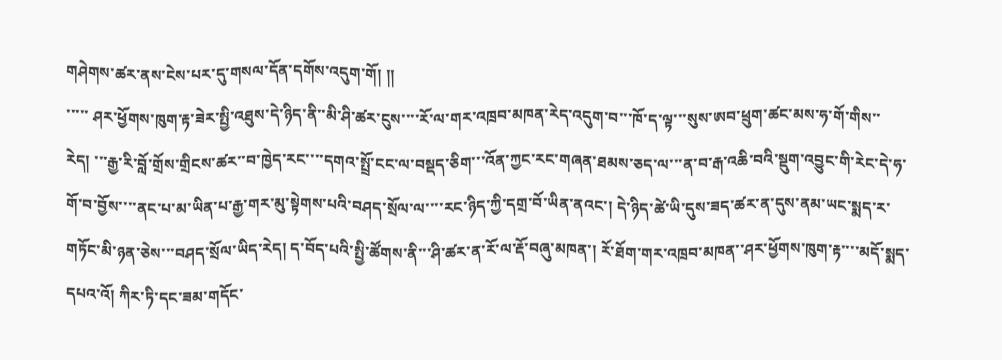གཤེགས་ཚར་ནས་ངེས་པར་དུ་གསལ་དོན་དགོས་འདུག་གོ། །།
་་་་་ ཤར་ཕྱོགས་ཁུག་རྟ་ཟེར་སྤྱི་འཐུས་དེ་ཉིད་ནི་་མི་ཤི་ཚར་ངུས་་་་རོ་ལ་གར་འཁྲབ་མཁན་རེད་འདུག་བ་་་ཁོ་ད་ལྟ་་་སུས་ཨབ་ཕྲུག་ཚང་མས་ཧ་གོ་གིས་་རེད། ་་་རྒྱ་རི་བློ་གྲོས་གྲིངས་ཚར་་བ་ཁྱེད་རང་་་་དགའ་སྤྲོ་ངང་ལ་བསྡད་ཅིག་་་འོན་ཀྱང་རང་གཞན་ཐམས་ཅད་ལ་་་ན་བ་རྒ་འཆི་བའི་སྡུག་འབྱུང་གི་རེང་དེ་ཧ་གོ་བ་བྱོས་་་་ནང་པ་མ་ཡིན་པ་རྒྱ་གར་མུ་སྟེགས་པའི་བཤད་སྲོལ་ལ་་་་རང་ཉིད་ཀྱི་དགྲ་བོ་ཡིན་ནའང་། དེ་ཉིད་ཚེ་ཡི་དུས་ཟད་ཚར་ན་དུས་ནམ་ཡང་སྨད་ར་གཏོང་མི་ཉན་ཅེས་་་བཤད་སྲོལ་ཡིད་རེད། ད་བོད་པའི་སྤྱི་ཚོགས་ནི་་་ཤི་ཚར་ན་རོ་ལ་རྡོ་བཞུ་མཁན་། རོ་ཐོག་གར་འཁྲབ་མཁན་་ཤར་ཕྱོགས་ཁུག་རྟ་་་་མདོ་སྨད་དཔའ་འོ། ཀིར་ཏི་དང་ཟམ་གདོང་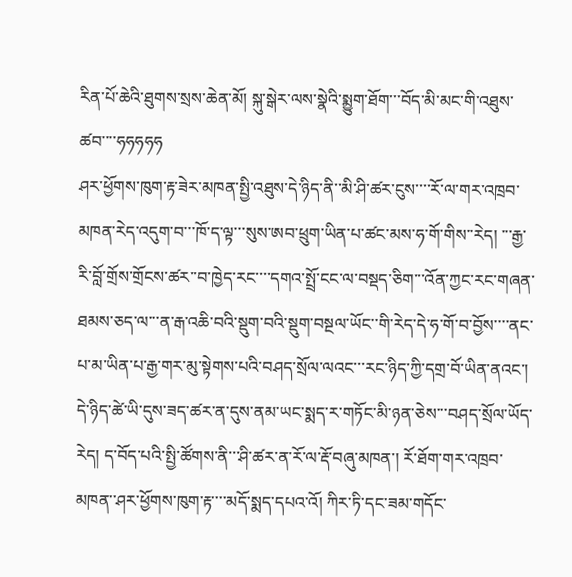རིན་པོ་ཆེའི་ཐུགས་སྲས་ཆེན་མོ། སྐུ་སྒེར་ལས་སྣེའི་སྨྱུག་ཐོག་་་བོད་མི་མང་གི་འཐུས་ཚབ་་་་ཧཧཧཧཧ
ཤར་ཕྱོགས་ཁུག་རྟ་ཟེར་མཁན་སྤྱི་འཐུས་དེ་ཉིད་ནི་་མི་ཤི་ཚར་ངུས་་་་རོ་ལ་གར་འཁྲབ་མཁན་རེད་འདུག་བ་་་ཁོ་ད་ལྟ་་་སུས་ཨབ་ཕྲུག་ཡིན་པ་ཚང་མས་ཧ་གོ་གིས་་རེད། ་་་རྒྱ་རི་བློ་གྲོས་གྲོངས་ཚར་་བ་ཁྱེད་རང་་་་དགའ་སྤྲོ་ངང་ལ་བསྡད་ཅིག་་་འོན་ཀྱང་རང་གཞན་ཐམས་ཅད་ལ་་་ན་རྒ་འཆི་བའི་སྡུག་བའི་སྡུག་བསྔལ་ཡོང་་གི་རེད་དེ་ཧ་གོ་བ་བྱོས་་་་ནང་པ་མ་ཡིན་པ་རྒྱ་གར་མུ་སྟེགས་པའི་བཤད་སྲོལ་ལའང་་་རང་ཉིད་ཀྱི་དགྲ་བོ་ཡིན་ནའང་། དེ་ཉིད་ཚེ་ཡི་དུས་ཟད་ཚར་ན་དུས་ནམ་ཡང་སྨད་ར་གཏོང་མི་ཉན་ཅེས་་་བཤད་སྲོལ་ཡོད་རེད། ད་བོད་པའི་སྤྱི་ཚོགས་ནི་་་ཤི་ཚར་ན་རོ་ལ་རྡོ་བཞུ་མཁན་། རོ་ཐོག་གར་འཁྲབ་མཁན་་ཤར་ཕྱོགས་ཁུག་རྟ་་་་མདོ་སྨད་དཔའ་འོ། ཀིར་ཏི་དང་ཟམ་གདོང་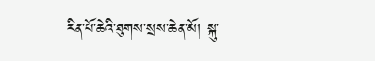རིན་པོ་ཆེའི་ཐུགས་སྲས་ཆེན་མོ། སྐུ་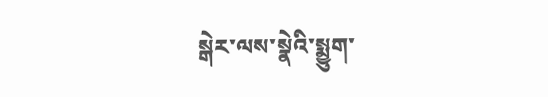སྒེར་ལས་སྣེའི་སྨྱུག་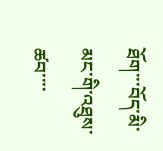ཐོག་་་བོད་མི་མང་གི་འཐུས་ཚབ་་་་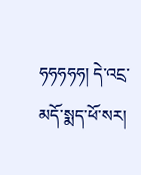ཧཧཧཧཧ། དེ་འངྲ་མདོ་སྨད་ཕོ་སར།